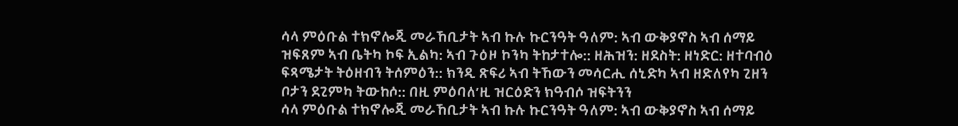ሳላ ምዕቡል ተክኖሎጂ መራኸቢታት ኣብ ኩሉ ኩርንዓት ዓለም: ኣብ ውቅያኖስ ኣብ ሰማይ ዝፍጸም ኣብ ቤትካ ኮፍ ኢልካ: ኣብ ጉዕዞ ኮንካ ትከታተሎ:: ዘሕዝን: ዘደስት: ዘነድር: ዘተባብዕ ፍጻሜታት ትዕዘብን ትሰምዕን:: ክንዲ ጽፍሪ ኣብ ትኸውን መሳርሒ ሰኒድካ ኣብ ዘድለየካ ጊዘን ቦታን ደጊምካ ትውከሶ:: በዚ ምዕባለ’ዚ ዝርዕድን ክዓብሶ ዝፍትንን
ሳላ ምዕቡል ተክኖሎጂ መራኸቢታት ኣብ ኩሉ ኩርንዓት ዓለም: ኣብ ውቅያኖስ ኣብ ሰማይ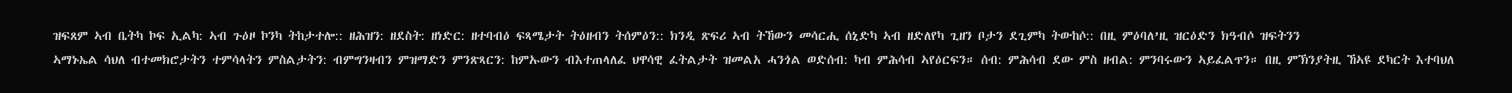ዝፍጸም ኣብ ቤትካ ኮፍ ኢልካ: ኣብ ጉዕዞ ኮንካ ትከታተሎ:: ዘሕዝን: ዘደስት: ዘነድር: ዘተባብዕ ፍጻሜታት ትዕዘብን ትሰምዕን:: ክንዲ ጽፍሪ ኣብ ትኸውን መሳርሒ ሰኒድካ ኣብ ዘድለየካ ጊዘን ቦታን ደጊምካ ትውከሶ:: በዚ ምዕባለ’ዚ ዝርዕድን ክዓብሶ ዝፍትንን
ኣማኑኤል ሳህለ ብተመክሮታትን ተምሳላትን ምስልታትን: ብምግንዛብን ምዝማድን ምንጽጻርን: ከምኡውን ብእተጠላለፈ ህዋሳዊ ፈትልታት ዝመልአ ሓንጎል ወድሰብ: ካብ ምሕሳብ ኣየዕርፍን። ሰብ: ምሕሳብ ደው ምስ ዘብል: ምንባሩውን ኣይፈልጥን። በዚ ምኽንያትዚ ኸኣዩ ደካርት እተባህለ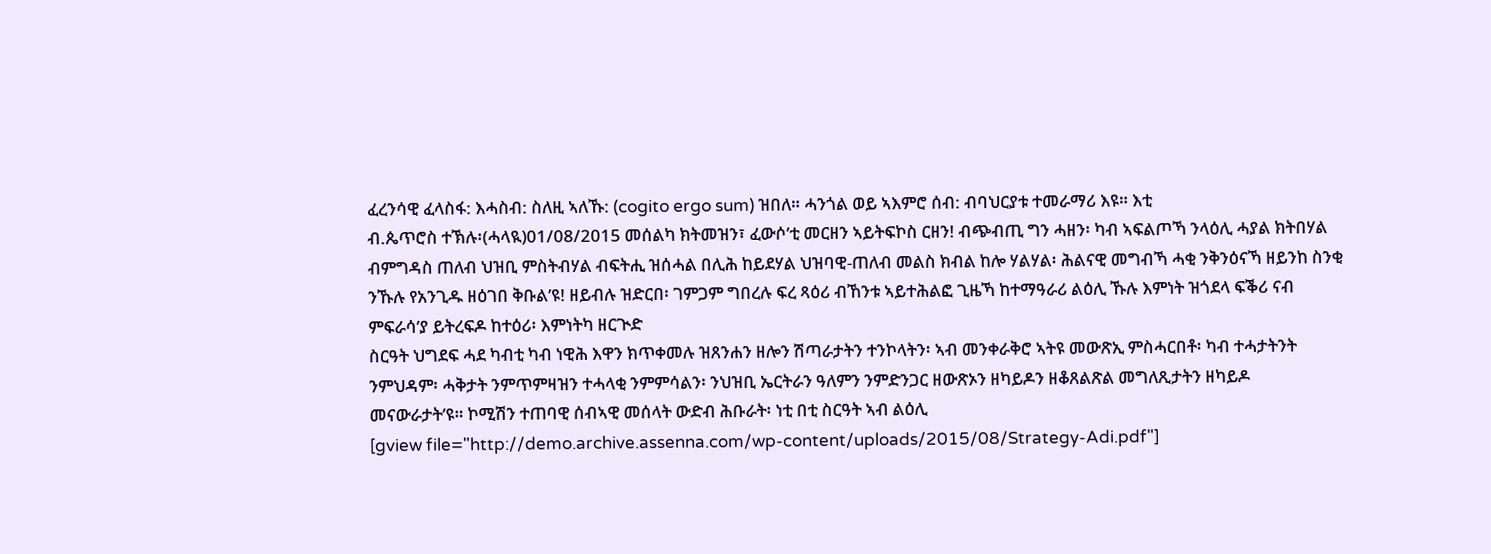ፈረንሳዊ ፈላስፋ: እሓስብ: ስለዚ ኣለኹ: (cogito ergo sum) ዝበለ። ሓንጎል ወይ ኣእምሮ ሰብ: ብባህርያቱ ተመራማሪ እዩ። እቲ
ብ.ጴጥሮስ ተኽሉ፡(ሓላዪ)01/08/2015 መሰልካ ክትመዝን፣ ፈውሶ’ቲ መርዘን ኣይትፍኮስ ርዘን! ብጭብጢ ግን ሓዘን፡ ካብ ኣፍልጦኻ ንላዕሊ ሓያል ክትበሃል ብምግዳስ ጠለብ ህዝቢ ምስትብሃል ብፍትሒ ዝሰሓል በሊሕ ከይደሃል ህዝባዊ-ጠለብ መልስ ክብል ከሎ ሃልሃል፡ ሕልናዊ መግብኻ ሓቂ ንቅንዕናኻ ዘይንከ ስንቂ ንኹሉ የአንጊዱ ዘዕገበ ቅቡል’ዩ! ዘይብሉ ዝድርበ፡ ገምጋም ግበረሉ ፍረ ጻዕሪ ብኸንቱ ኣይተሕልፎ ጊዜኻ ከተማዓራሪ ልዕሊ ኹሉ እምነት ዝጎደላ ፍቕሪ ናብ ምፍራሳ’ያ ይትረፍዶ ከተዕሪ፡ እምነትካ ዘርጒድ
ስርዓት ህግደፍ ሓደ ካብቲ ካብ ነዊሕ እዋን ክጥቀመሉ ዝጸንሐን ዘሎን ሽጣራታትን ተንኮላትን፡ ኣብ መንቀራቅሮ ኣትዩ መውጽኢ ምስሓርበቶ፡ ካብ ተሓታትንት ንምህዳም፡ ሓቅታት ንምጥምዛዝን ተሓላቂ ንምምሳልን፡ ንህዝቢ ኤርትራን ዓለምን ንምድንጋር ዘውጽኦን ዘካይዶን ዘቆጸልጽል መግለጺታትን ዘካይዶ መናውራታት’ዩ። ኮሚሽን ተጠባዊ ሰብኣዊ መሰላት ውድብ ሕቡራት፡ ነቲ በቲ ስርዓት ኣብ ልዕሊ
[gview file="http://demo.archive.assenna.com/wp-content/uploads/2015/08/Strategy-Adi.pdf"]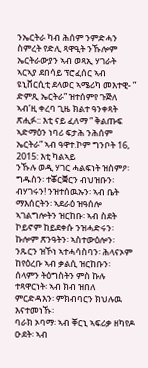ንኤርትራ ካብ ሕሰም ንምድሓን ስምረት የድሊ ጻዋዒት ንኹሎም ኤርትራውያን ኣብ ወጻኢ ሃገራት ኣርኣያ ደበሳይ ፕሮፈሰር ኣብ ዩኒቨርሲቲ ደላወር ኣሜሪካ መእተዊ- ” ድምጺ ኤርትራ” ዝተሰምየ ጉጅለ ኣብ’ዚ ቀረባ ጊዜ ክልተ ዓንቀጻት ጽሒፉ:: እቲ ናይ ፈለማ ” ቅልጡፍ ኣድማዕን ነባሪ ፍታሕ ንሕሰም ኤርትራ” ኣብ ዓዋተ.ኮም ግንቦት 16, 2015: እቲ ካልኣይ
ንኹሉ ወዲ ሃገር ሓልፍነት ዝስምዖ፡ ግዱስን፡ ተቖርቛርን ብህዝቡን፡ ብሃገሩን! ንዝተሰዉኡን፡ ኣብ ቤት ማእሰርትን፡ ኣደራዕ ዝዓሰሎ ኣገልግሎትን ዝርከቡ፡ ኣብ ስደት ኮይኖም ከይደቀሱ ንዝሓድሩን፡ ኩሎም ጽንዓትን፡ ኣስተውዕሎን፡ ንጹርን ዝኾነ ኣተሓሳስባን፡ ሕላናኦም ከየዕረቡ ኣብ ቃልሲ ዝርከቡን፡ ሰላምን ትዕግስትን ምስ ኩሉ ተጻዋርነት፡ ኣብ ክብ ዝበለ ምርድዳእን፡ ምክብባርን ክህሉዉ እናተመነኹ፡
ባራክ ኦባማ፡ ኣብ ቐርኒ ኣፍሪቃ ዘካየዶ ዑደት፡ ኣብ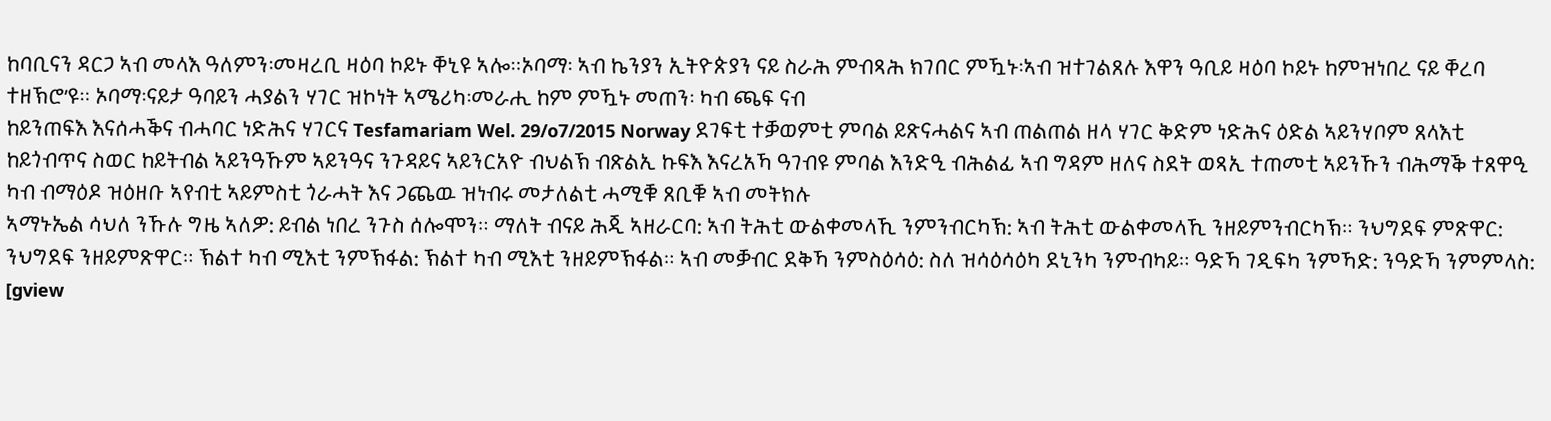ከባቢናን ዳርጋ ኣብ መላእ ዓለምን፡መዛረቢ ዛዕባ ኮይኑ ቐኒዩ ኣሎ።ኦባማ፡ ኣብ ኬንያን ኢትዮጵያን ናይ ስራሕ ምብጻሕ ክገበር ምዃኑ፡ኣብ ዝተገልጸሉ እዋን ዓቢይ ዛዕባ ኮይኑ ከምዝነበረ ናይ ቐረባ ተዘኽሮ’ዩ። ኦባማ፡ናይታ ዓባይን ሓያልን ሃገር ዝኮነት ኣሜሪካ፡መራሒ ከም ምዃኑ መጠን፡ ካብ ጫፍ ናብ
ከይንጠፍእ እናሰሓቕና ብሓባር ነድሕና ሃገርና Tesfamariam Wel. 29/o7/2015 Norway ደገፍቲ ተቓወምቲ ምባል ይጽናሓልና ኣብ ጠልጠል ዘላ ሃገር ቅድም ነድሕና ዕድል ኣይንሃቦም ጸላእቲ ከይጎብጥና ስወር ከይትብል ኣይንዓኹም ኣይንዓና ንጉዳይና ኣይንርአዮ ብህልኽ ብጽልኢ ኩፍእ እናረአኻ ዓገብዩ ምባል እንድዒ ብሕልፊ ኣብ ግዳም ዘለና ስደት ወጻኢ ተጠመቲ ኣይንኹን ብሕማቕ ተጸዋዒ ካብ ብማዕዶ ዝዕዘቡ ኣየብቲ ኣይምስቲ ጎራሓት እና ጋጨዉ ዝነብሩ መታለልቲ ሓሚቑ ጸቢቑ ኣብ መትክሉ
ኣማኑኤል ሳህለ ንኹሉ ግዜ ኣለዎ: ይብል ነበረ ንጉስ ሰሎሞን። ማለት ብናይ ሕጂ ኣዘራርባ: ኣብ ትሕቲ ውልቀመላኺ ንምንብርካኽ: ኣብ ትሕቲ ውልቀመላኺ ንዘይምንብርካኽ። ንህግደፍ ምጽዋር: ንህግደፍ ንዘይምጽዋር። ኽልተ ካብ ሚእቲ ንምኽፋል: ኽልተ ካብ ሚእቲ ንዘይምኽፋል። ኣብ መቓብር ደቅኻ ንምስዕሳዕ: ስለ ዝሳዕሳዕካ ደኒንካ ንምብካይ። ዓድኻ ገዲፍካ ንምኻድ: ንዓድኻ ንምምላስ:
[gview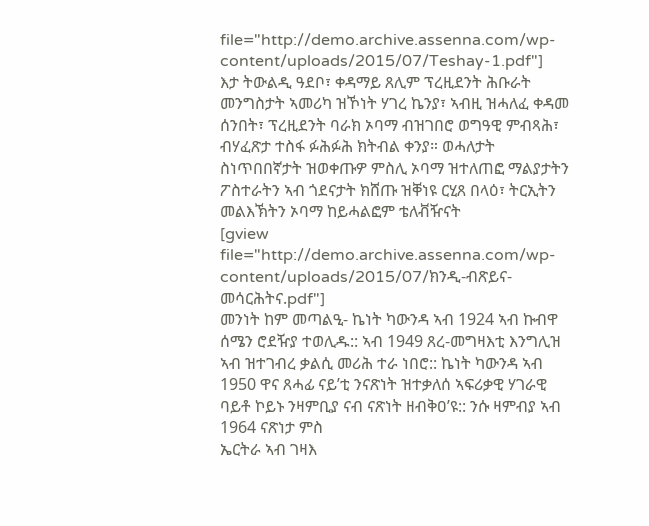file="http://demo.archive.assenna.com/wp-content/uploads/2015/07/Teshay-1.pdf"]
እታ ትውልዲ ዓደቦ፣ ቀዳማይ ጸሊም ፕረዚደንት ሕቡራት መንግስታት ኣመሪካ ዝኾነት ሃገረ ኬንያ፣ ኣብዚ ዝሓለፈ ቀዳመ ሰንበት፣ ፕረዚደንት ባራክ ኦባማ ብዝገበሮ ወግዓዊ ምብጻሕ፣ ብሃፈጽታ ተስፋ ፉሕፉሕ ክትብል ቀንያ። ወሓለታት ስነጥበበኛታት ዝወቀጡዎ ምስሊ ኦባማ ዝተለጠፎ ማልያታትን ፖስተራትን ኣብ ጎደናታት ክሸጡ ዝቐነዩ ርሂጸ በላዕ፣ ትርኢትን መልእኽትን ኦባማ ከይሓልፎም ቴለቭዥናት
[gview file="http://demo.archive.assenna.com/wp-content/uploads/2015/07/ክንዲ-ብጽይና-መሳርሕትና.pdf"]
መንነት ከም መጣልዒ- ኬነት ካውንዳ ኣብ 1924 ኣብ ኩብዋ ሰሜን ሮደዥያ ተወሊዱ:: ኣብ 1949 ጸረ-መግዛእቲ እንግሊዝ ኣብ ዝተገብረ ቃልሲ መሪሕ ተራ ነበሮ:: ኬነት ካውንዳ ኣብ 1950 ዋና ጸሓፊ ናይ’ቲ ንናጽነት ዝተቃለሰ ኣፍሪቃዊ ሃገራዊ ባይቶ ኮይኑ ንዛምቢያ ናብ ናጽነት ዘብቅዐ’ዩ:: ንሱ ዛምብያ ኣብ 1964 ናጽነታ ምስ
ኤርትራ ኣብ ገዛእ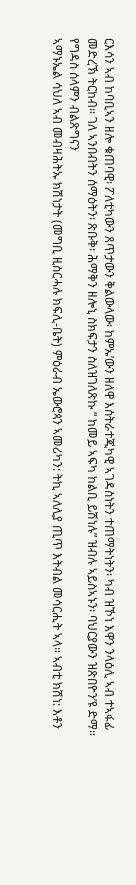ርእሳን ኣብ ከባቢኣን ዘሎ ቁጠባዊ፡ ፖለቲካውን ጸጥታውን ቅልውላው፡ ከምኡ’ውን ዘለዋ እስትራተጂካዊ ኣገዳስነትን ተጠማትነትን፡ ካብ ዝኾነ እዋን ንላዕሊ ኣብ ተኣፋፊ መድረኽ ትርከብ። ገለ ኣንበብትን ሰማዕትን፡ ጽቡቅ፡ ሕማቅን ዘሎኒ ስክፍታን ስለዝገለጽኩ “ ከመይ ኣፍካ ከልቢ ይሽነሉ” ዝብሉ ኣይስኣኑን፡ ባህርያውን ዝጽበዮን’ዩ ድማ። የግዳስ ሰላምን ብልጽግናን
ኣማኑኤል ሳህለ ኣብ መብዛሕትኡ ክሽነታት (መግቢ ዚስርሓሉ ክፍሊ-ቤት) ምዕራብ ኤውሮጳን ኣመሪካን: ትኪ ኣለሊያ ጢጥ እትብል መሳርሒት ኣላ። ኣብቲ ክሽነ: እቶን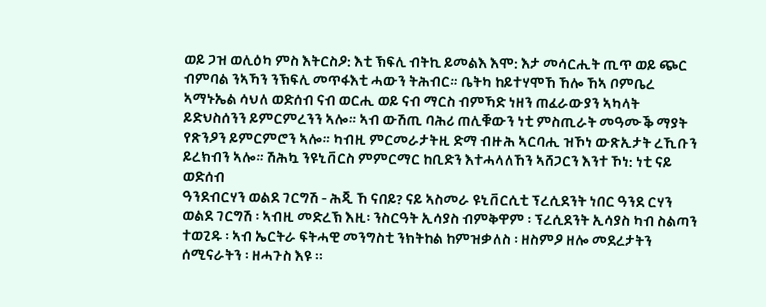ወይ ጋዝ ወሊዕካ ምስ እትርስዖ: እቲ ኽፍሊ ብትኪ ይመልእ እሞ: እታ መሳርሒት ጢጥ ወይ ጭር ብምባል ንኣኻን ንኽፍሊ መጥፋእቲ ሓውን ትሕብር። ቤትካ ከይተሃሞኸ ኸሎ ኸኣ ቦምቤረ
ኣማኑኤል ሳህለ ወድሰብ ናብ ወርሒ ወይ ናብ ማርስ ብምኻድ ነዘን ጠፈራውያን ኣካላት ይድህስሰንን ይምርምረንን ኣሎ። ኣብ ውሽጢ ባሕሪ ጠሊቑውን ነቲ ምስጢራት መዓሙቕ ማያት የጽንዖን ይምርምሮን ኣሎ። ካብዚ ምርመራታትዚ ድማ ብዙሕ ኣርባሒ ዝኾነ ውጽኢታት ረኺቡን ይረክብን ኣሎ። ሽሕኳ ንዩኒቨርስ ምምርማር ከቢድን እተሓላለኸን ኣሸጋርን እንተ ኾነ: ነቲ ናይ ወድሰብ
ዓንደብርሃን ወልደ ገርግሽ - ሕጂ ኸ ናበይ? ናይ ኣስመራ ዩኒቨርሲቲ ፕረሲደንት ነበር ዓንደ ርሃን ወልደ ገርግሽ ፡ ኣብዚ መድረኽ እዚ፡ ንስርዓት ኢሳያስ ብምቅዋም ፡ ፕረሲደንት ኢሳያስ ካብ ስልጣን ተወጊዱ ፡ ኣብ ኤርትራ ፍትሓዊ መንግስቲ ንክትከል ከምዝቃለስ ፡ ዘስምዖ ዘሎ መደረታትን ሰሚናራትን ፡ ዘሓጉስ እዩ ፡፡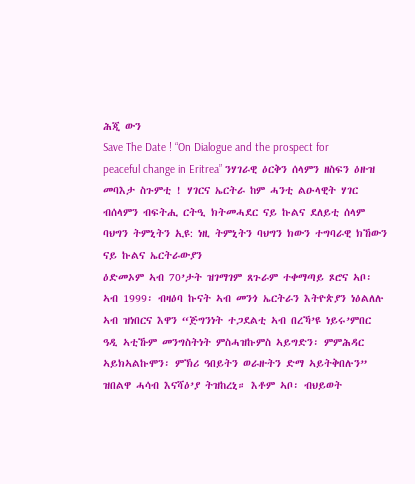ሕጂ ውን
Save The Date ! “On Dialogue and the prospect for peaceful change in Eritrea” ንሃገራዊ ዕርቅን ሰላምን ዘስፍን ዕዙዝ መባእታ ስጉምቲ ! ሃገርና ኤርትራ ከም ሓንቲ ልዑላዊት ሃገር ብሰላምን ብፍትሒ ርትዒ ክትመሓደር ናይ ኩልና ደለይቲ ሰላም ባህግን ትምኒትን ኢዩ: ነዚ ትምኒትን ባህግን ክውን ተግባራዊ ክኸውን ናይ ኩልና ኤርትራውያን
ዕድመኦም ኣብ 70’ታት ዝገማገም ጸጉራም ተቀማጣይ ጾሮና ኣቦ፡ ኣብ 1999፡ ብዛዕባ ኩናት ኣብ መንጎ ኤርትራን እትዮጵያን ነዕልለሉ ኣብ ዝነበርና እዋን “ጅግንነት ተጋደልቲ ኣብ በረኻ’ዩ ነይሩ’ምበር ዓዲ ኣቲኹም መንግስትነት ምስሓዝኩምስ ኣይግድን፡ ምምሕዳር ኣይክኣልኩሞን፡ ምኽሪ ዓበይትን ወራዙትን ድማ ኣይትቅበሉን” ዝበልዋ ሓሳብ እናሻዕ’ያ ትዝከረኒ። እቶም ኣቦ፡ ብህይወት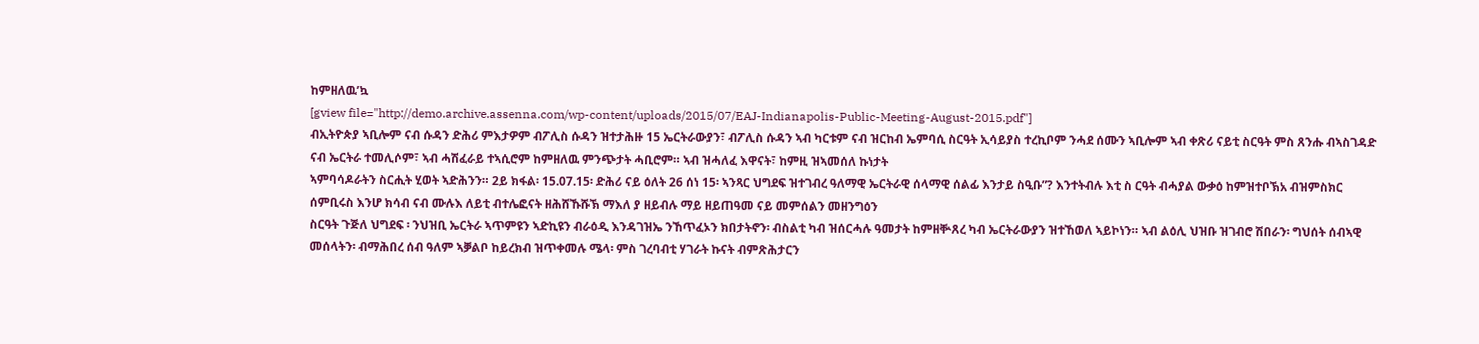ከምዘለዉ’ኳ
[gview file="http://demo.archive.assenna.com/wp-content/uploads/2015/07/EAJ-Indianapolis-Public-Meeting-August-2015.pdf"]
ብኢትዮጵያ ኣቢሎም ናብ ሱዳን ድሕሪ ምእታዎም ብፖሊስ ሱዳን ዝተታሕዙ 15 ኤርትራውያን፣ ብፖሊስ ሱዳን ኣብ ካርቱም ናብ ዝርከብ ኤምባሲ ስርዓት ኢሳይያስ ተረኪቦም ንሓደ ሰሙን ኣቢሎም ኣብ ቀጽሪ ናይቲ ስርዓት ምስ ጸንሑ ብኣስገዳድ ናብ ኤርትራ ተመሊሶም፣ ኣብ ሓሽፈራይ ተኣሲሮም ከምዘለዉ ምንጭታት ሓቢሮም። ኣብ ዝሓለፈ እዋናት፣ ከምዚ ዝኣመሰለ ኩነታት
ኣምባሳዶራትን ስርሒት ሂወት ኣድሕንን። 2ይ ክፋል፡ 15.07.15፡ ድሕሪ ናይ ዕለት 26 ሰነ 15፡ ኣንጻር ህግደፍ ዝተገብረ ዓለማዊ ኤርትራዊ ሰላማዊ ሰልፊ እንታይ ስዒቡ”? እንተትብሉ እቲ ስ ርዓት ብሓያል ውቃዕ ከምዝተቦኽአ ብዝምስክር ሰምቢሩስ እንሆ ክሳብ ናብ ሙሉእ ለይቲ ብተሌፎናት ዘሕሸኹሹኽ ማእለ ያ ዘይብሉ ማይ ዘይጠዓመ ናይ መምሰልን መዘንግዕን
ስርዓት ጉጅለ ህግደፍ ፡ ንህዝቢ ኤርትራ ኣጥምዩን ኣድኪዩን ብራዕዲ እንዳገዝኤ ንኸጥፈኦን ክበታትኖን፡ ብስልቲ ካብ ዝሰርሓሉ ዓመታት ከምዘቝጸረ ካብ ኤርትራውያን ዝተኸወለ ኣይኮነን። ኣብ ልዕሊ ህዝቡ ዝገብሮ ሽበራን፡ ግህሰት ሰብኣዊ መሰላትን፡ ብማሕበረ ሰብ ዓለም ኣቓልቦ ከይረክብ ዝጥቀመሉ ሜላ፡ ምስ ገረባብቲ ሃገራት ኩናት ብምጽሕታርን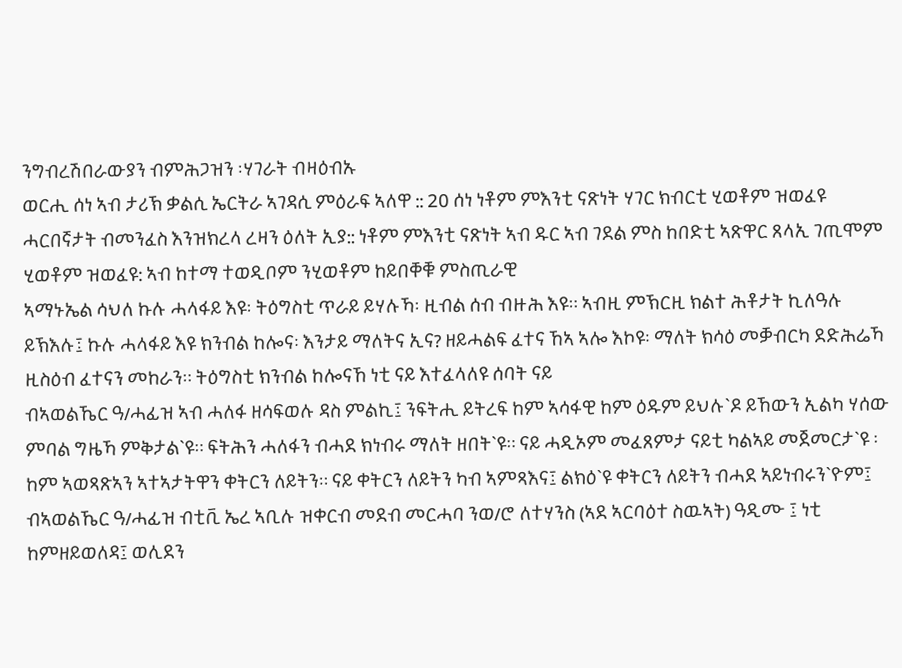ንግብረሽበራውያን ብምሕጋዝን ፡ሃገራት ብዛዕብኡ
ወርሒ ሰነ ኣብ ታሪኽ ቃልሲ ኤርትራ ኣገዳሲ ምዕራፍ ኣለዋ :: 20 ሰነ ነቶም ምእንቲ ናጽነት ሃገር ክብርቲ ሂወቶም ዝወፈዩ ሓርበኛታት ብመንፈስ እንዝክረላ ረዛን ዕለት ኢያ:: ነቶም ምእንቲ ናጽነት ኣብ ዱር ኣብ ገደል ምስ ከበድቲ ኣጽዋር ጸላኢ ገጢሞም ሂወቶም ዝወፈዩ: ኣብ ከተማ ተወዲቦም ንሂወቶም ከይበቐቑ ምስጢራዊ
ኣማኑኤል ሳህለ ኩሉ ሓላፋይ እዩ፡ ትዕግስቲ ጥራይ ይሃሉኻ፡ ዚብል ሰብ ብዙሕ እዩ። ኣብዚ ምኽርዚ ክልተ ሕቶታት ኪለዓሉ ይኽእሉ፤ ኩሉ ሓላፋይ እዩ ክንብል ከሎና፡ እንታይ ማለትና ኢና? ዘይሓልፍ ፈተና ኸኣ ኣሎ እኮዩ፡ ማለት ክሳዕ መቓብርካ ደድሕሬኻ ዚስዕብ ፈተናን መከራን። ትዕግስቲ ክንብል ከሎናኸ ነቲ ናይ እተፈላለዩ ሰባት ናይ
ብኣወልኼር ዓ/ሓፊዝ ኣብ ሓለፋ ዘሳፍወሉ ዳስ ምልኪ፤ ንፍትሒ ይትረፍ ከም ኣሳፋዊ ከም ዕዱም ይህሉ`ዶ ይኸውን ኢልካ ሃሰው ምባል ግዜኻ ምቅታል`ዩ። ፍትሕን ሓለፋን ብሓደ ክነብሩ ማለት ዘበት`ዩ። ናይ ሓዲኦም መፈጸምታ ናይቲ ካልኣይ መጀመርታ`ዩ ፡ከም ኣወጻጽኣን ኣተኣታትዋን ቀትርን ለይትን። ናይ ቀትርን ለይትን ካብ ኣምጻእና፤ ልክዕ`ዩ ቀትርን ለይትን ብሓደ ኣይነብሩን`ዮም፤
ብኣወልኼር ዓ/ሓፊዝ ብቲቪ ኤረ ኣቢሉ ዝቀርብ መደብ መርሓባ ንወ/ሮ ለተሃንስ (ኣደ ኣርባዕተ ስዉኣት) ዓዲሙ ፤ ነቲ ከምዘይወለዳ፤ ወሊደን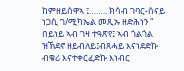ከምዘይሰዋኣ ፤…….. ክሳብ ገባር-ሰናይ ነጋሲ ገ/ሚካኤል መጺኡ ዘድሕነን " በይነይ ኣብ ገዛ ተዓጽየ፤ ኣብ ጎልጎል ዝኽደኖ ዘይብለይ፤ብጸሓይ እናነደድኩ ብቁሪ እናተቀርፈድኩ እነብር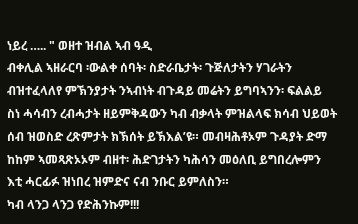ነይረ ….. " ወዘተ ዝብል ኣብ ዓዲ
ብቀሊል ኣዘራርባ ፡ውልቀ ሰባት፡ ስድራቤታት፡ ጉጅለታትን ሃገራትን ብዝተፈላለየ ምኽንያታት ንኣብነት ብጉዳይ መሬትን ይግባኣንን፡ ፍልልይ ስነ ሓሳብን ረብሓታት ዘይምቅዳውን ካብ ብቃላት ምዝልላፍ ክሳብ ህይወት ሰብ ዝወስድ ረጽምታት ክኽሰት ይኽእል’ዩ። መብዛሕቶኦም ጉዳያት ድማ ከከም ኣመጻጽኦኦም ብዘተ፡ ሕድገታትን ካሕሳን መዕለቢ ይግበረሎምን እቲ ሓርፊፉ ዝነበረ ዝምድና ናብ ንቡር ይምለስን።
ካብ ላንጋ ላንጋ የድሕንኩም!!!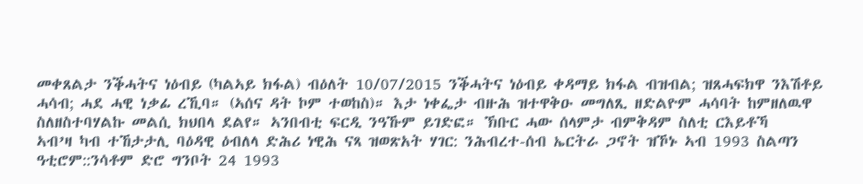መቀጸልታ ንቕሓትና ነዕብይ (ካልኣይ ክፋል) ብዕለት 10/07/2015 ንቕሓትና ነዕብይ ቀዳማይ ክፋል ብዝብል; ዝጸሓፍክዋ ንእሽቶይ ሓሳብ; ሓደ ሓዊ ነቃፊ ረኺባ። (ኣሰና ዳት ኮም ተወከስ)። እታ ነቀፌታ ብዙሕ ዝተዋቅዑ መግለጺ ዘድልዮም ሓሳባት ከምዘለዉዋ ስለዘስተባሃልኩ መልሲ ክህበላ ደልየ። ኣንበብቲ ፍርዲ ንዓኹም ይገድፎ። ኽቡር ሓው ሰላምታ ብምቅዳም ስለቲ ርእይቶኻ
ኣብ’ዛ ካብ ተኸታታሊ ባዕዳዊ ዕብለላ ድሕሪ ነዊሕ ናጻ ዝወጽአት ሃገር: ንሕብረተ-ሰብ ኤርትራ ጋኖት ዝኾኑ ኣብ 1993 ስልጣን ዓቲሮም::ንሳቶም ድሮ ግንቦት 24 1993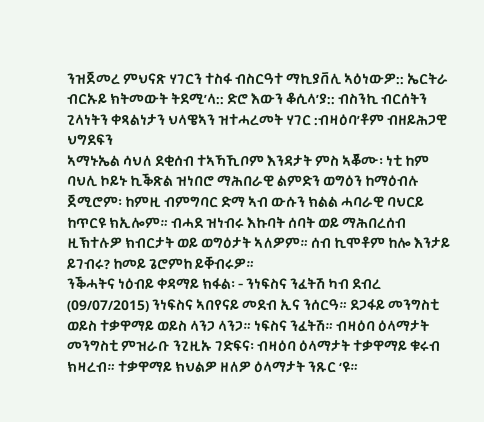ንዝጀመረ ምህናጽ ሃገርን ተስፋ ብስርዓተ ማኪያቨሊ ኣዕነውዎ:: ኤርትራ ብርኡይ ክትመውት ትደሚ’ላ:: ድሮ እውን ቆሲላ’ያ:: ብስንኪ ብርሰትን ጊላነትን ቀጻልነታን ህላዌኣን ዝተሓረመት ሃገር :ብዛዕባ’ቶም ብዘይሕጋዊ ህግደፍን
ኣማኑኤል ሳህለ ደቂሰብ ተኣኻኺቦም እንዳታት ምስ ኣቖሙ፡ ነቲ ከም ባህሊ ኮይኑ ኪቕጽል ዝነበሮ ማሕበራዊ ልምድን ወግዕን ከማዕብሉ ጀሚሮም፡ ከምዚ ብምግባር ድማ ኣብ ውሱን ክልል ሓባራዊ ባህርይ ከጥርዩ ክኢሎም። ብሓደ ዝነብሩ እኩባት ሰባት ወይ ማሕበረሰብ ዚኽተሉዎ ክብርታት ወይ ወግዕታት ኣለዎም። ሰብ ኪሞቶም ከሎ እንታይ ይገብሩ? ከመይ ጌሮምከ ይቐብሩዎ።
ንቕሓትና ነዕብይ ቀዳማይ ክፋል፡ - ንነፍስና ንፈትሽ ካብ ደብረ (09/07/2015) ንነፍስና ኣበየናይ መደብ ኢና ንሰርዓ። ደጋፋይ መንግስቲ ወይስ ተቃዋማይ ወይስ ላንጋ ላንጋ። ነፍስና ንፈትሽ። ብዛዕባ ዕላማታት መንግስቲ ምዝራቡ ንጊዚኡ ገድፍና፡ ብዛዕባ ዕላማታት ተቃዋማይ ቁሩብ ክዛረብ። ተቃዋማይ ክህልዎ ዘለዎ ዕላማታት ንጹር ‘ዩ።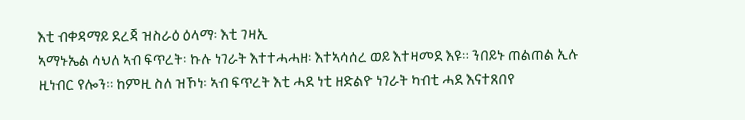እቲ ብቀዳማይ ደረጃ ዝስራዕ ዕላማ፡ እቲ ገዛኢ
ኣማኑኤል ሳህለ ኣብ ፍጥረት፡ ኩሉ ነገራት እተተሓሓዘ፡ እተኣሳሰረ ወይ እተዛመደ እዩ። ንበይኑ ጠልጠል ኢሉ ዚነብር የሎን። ከምዚ ስለ ዝኾነ፡ ኣብ ፍጥረት እቲ ሓደ ነቲ ዘድልዮ ነገራት ካብቲ ሓደ እናተጸበየ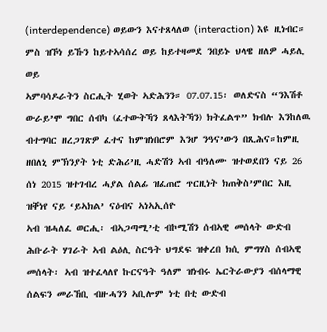(interdependence) ወይውን እናተጸላለወ (interaction) እዩ ዚነብር። ምስ ዝኾነ ይኹን ከይተኣሳሰረ ወይ ከይተዛመደ ንበይኑ ህላዌ ዘለዎ ሓይሊ ወይ
ኣምባሳዶራትን ስርሒት ሂወት ኣድሕንን። 07.07.15፡ ወለድናስ “ንእሽቶ ውራይ’ሞ ግበር ሰብካ (ፈተውትኻን ጸላእትኻን) ክትፈልጥ” ክብሉ እንከለዉ ብተግባር ዘረጋገጽዎ ፈተና ከምዝነበሮም እንሆ ንዓና’ውን በጺሕና።ከምዚ ዘበለኒ ምኽንያት ነቲ ድሕሪ’ዚ ሓድሽን ኣብ ብዓለሙ ዝተወደበን ናይ 26 ሰነ 2015 ዝተገብረ ሓያል ሰልፊ ዝፈጠሮ ጥርዚነት ክጠቅስ’ምበር እዚ ዝቐነየ ናይ ‘ይኣክል’ ናዕብና ኣነኣኢሰዮ
ኣብ ዝሓለፈ ወርሒ፡ ብኣጋጣሚ’ቲ ብኮሚሽን ሰብኣዊ መሰላት ውድብ ሕቡራት ሃገራት ኣብ ልዕሊ ስርዓት ህግደፍ ዝቀረበ ክሲ ምግሃስ ሰብኣዊ መሰላት፡ ኣብ ዝተፈላለየ ኩርናዓት ዓለም ዝነብሩ ኤርትራውያን ብሰላማዊ ሰልፍን መራኸቢ ብዙሓንን ኣቢሎም ነቲ በቲ ውድብ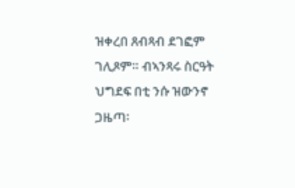ዝቀረበ ጸብጻብ ደገፎም ገሊጾም። ብኣንጻሩ ስርዓት ህግደፍ በቲ ንሱ ዝውንኖ ጋዜጣ፡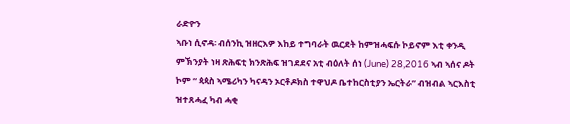ራድዮን
ኣቡነ ሲኖዳ፡ ብሰንኪ ዝዘርእዎ እከይ ተግባራት ዉርደት ከምዝሓፍሱ ኮይኖም እቲ ቀንዲ ምኽንያት ነዛ ጽሕፍቲ ክንጽሕፍ ዝገደደና አቲ ብዕለት ሰነ (June) 28,2016 ኣብ ኣሰና ዶት ኮም “ ጳጳስ ኣሜሪካን ካናዳን ኦርቶዶክስ ተዋህዶ ቤተከርስቲያን ኤርትራ” ብዝብል ኣርእስቲ ዝተጸሓፈ ካብ ሓቂ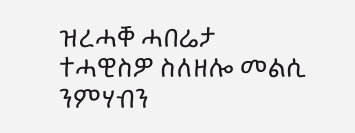ዝረሓቐ ሓበሬታ ተሓዊስዎ ስለዘሎ መልሲ ንምሃብን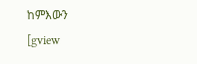ከምእውን
[gview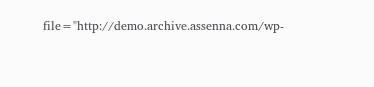file="http://demo.archive.assenna.com/wp-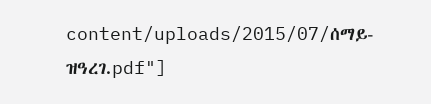content/uploads/2015/07/ሰማይ-ዝዓረገ.pdf"]